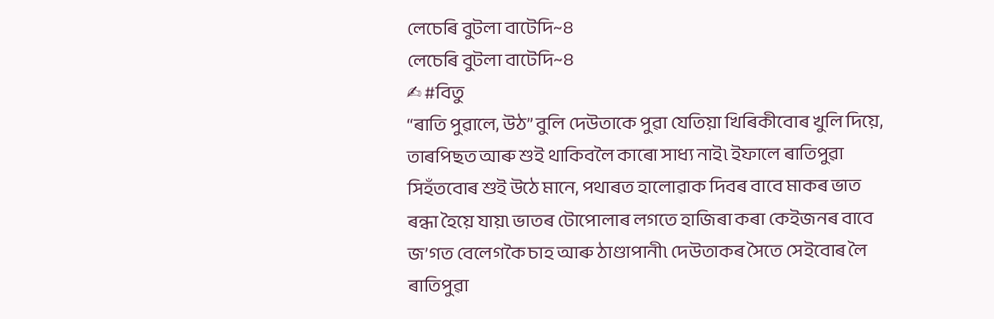লেচেৰি বুটলা বাটেদি~৪
লেচেৰি বুটলা বাটেদি~৪
✍ #বিতু
“ৰাতি পুৱালে, উঠ” বুলি দেউতাকে পুৱা যেতিয়া খিৰিকীবোৰ খুলি দিয়ে, তাৰপিছত আৰু শুই থাকিবলৈ কাৰো সাধ্য নাই৷ ইফালে ৰাতিপুৱা সিহঁতবোৰ শুই উঠে মানে, পথাৰত হালোৱাক দিবৰ বাবে মাকৰ ভাত ৰন্ধা হৈয়ে যায়৷ ভাতৰ টোপোলাৰ লগতে হাজিৰা কৰা কেইজনৰ বাবে জ’গত বেলেগকৈ চাহ আৰু ঠাণ্ডাপানী৷ দেউতাকৰ সৈতে সেইবোৰ লৈ ৰাতিপুৱা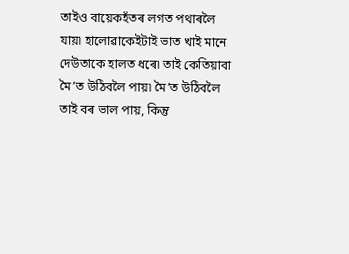তাইও বায়েকহঁতৰ লগত পথাৰলৈ যায়৷ হালোৱাকেইটাই ভাত খাই মানে দেউতাকে হালত ধৰে৷ তাই কেতিয়াবা মৈ’ত উঠিবলৈ পায়৷ মৈ’ত উঠিবলৈ তাই বৰ ভাল পায়, কিন্তু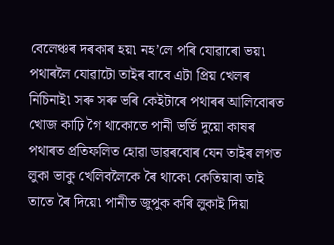বেলেঞ্চৰ দৰকাৰ হয়৷ নহ’লে পৰি যোৱাৰো ভয়৷
পথাৰলৈ যোৱাটো তাইৰ বাবে এটা প্ৰিয় খেলৰ নিচিনাই৷ সৰু সৰু ভৰি কেইটাৰে পথাৰৰ আলিবোৰত খোজ কাঢ়ি গৈ থাকোতে পানী ভৰ্তি দুয়ো কাষৰ পথাৰত প্ৰতিফলিত হোৱা ডাৱৰবোৰ যেন তাইৰ লগত লুকা ভাকু খেলিবলৈকে ৰৈ থাকে৷ কেতিয়াবা তাই তাতে ৰৈ দিয়ে৷ পানীত জুপুক কৰি লুকাই দিয়া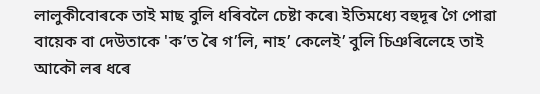লালুকীবোৰকে তাই মাছ বুলি ধৰিবলৈ চেষ্টা কৰে৷ ইতিমধ্যে বহুদূৰ গৈ পোৱা বায়েক বা দেউতাকে 'ক’ত ৰৈ গ’লি, নাহ’ কেলেই’ বুলি চিঞৰিলেহে তাই আকৌ লৰ ধৰে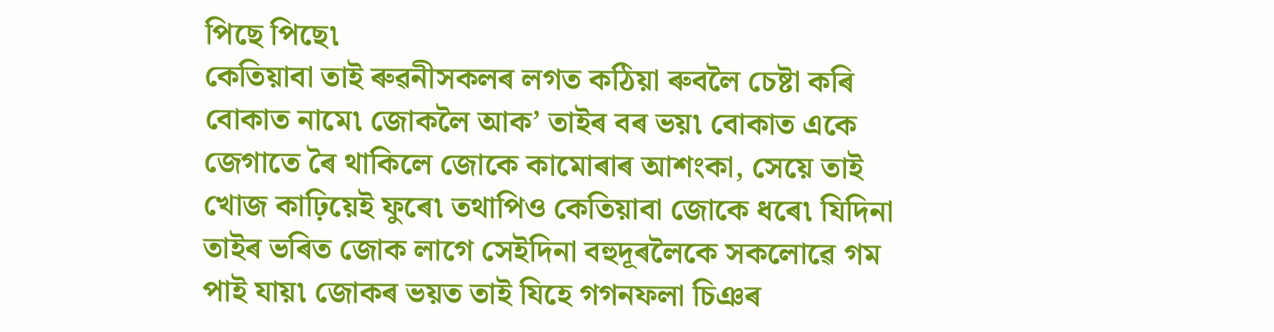পিছে পিছে৷
কেতিয়াবা তাই ৰুৱনীসকলৰ লগত কঠিয়া ৰুবলৈ চেষ্টা কৰি বোকাত নামে৷ জোকলৈ আক’ তাইৰ বৰ ভয়৷ বোকাত একে জেগাতে ৰৈ থাকিলে জোকে কামোৰাৰ আশংকা, সেয়ে তাই খোজ কাঢ়িয়েই ফুৰে৷ তথাপিও কেতিয়াবা জোকে ধৰে৷ যিদিনা তাইৰ ভৰিত জোক লাগে সেইদিনা বহুদূৰলৈকে সকলোৱে গম পাই যায়৷ জোকৰ ভয়ত তাই যিহে গগনফলা চিঞৰ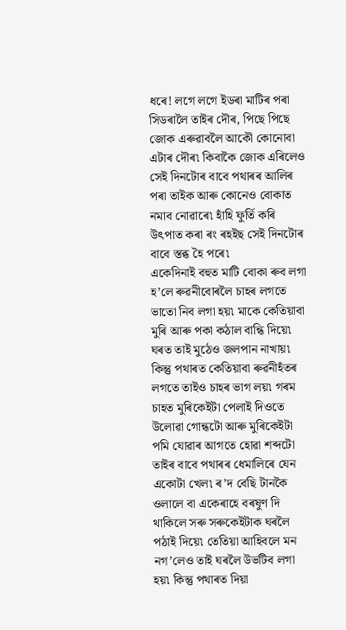ধৰে! লগে লগে ইডৰা মাটিৰ পৰা সিডৰালৈ তাইৰ দৌৰ, পিছে পিছে জোক এৰুৱাবলৈ আকৌ কোনোবা এটাৰ দৌৰ৷ কিবাকৈ জোক এৰিলেও সেই দিনটোৰ বাবে পথাৰৰ আলিৰ পৰা তাইক আৰু কোনেও বোকাত নমাব নোৱাৰে৷ হাঁহি ফুৰ্তি কৰি উৎপাত কৰা ৰং ৰহইছ সেই দিনটোৰ বাবে স্তব্ধ হৈ পৰে৷
একেদিনাই বহুত মাটি বোকা ৰুব লগা হ’লে ৰুৱনীবোৰলৈ চাহৰ লগতে ভাতো নিব লগা হয়৷ মাকে কেতিয়াবা মুৰি আৰু পকা কঠাল বান্ধি দিয়ে৷ ঘৰত তাই মুঠেও জলপান নাখায়৷ কিন্তু পথাৰত কেতিয়াবা ৰুৱনীহঁতৰ লগতে তাইও চাহৰ ভাগ লয়৷ গৰম চাহত মুৰিকেইটা পেলাই দিওতে উলোৱা গোন্ধটো আৰু মুৰিকেইটা পমি যোৱাৰ আগতে হোৱা শব্দটো তাইৰ বাবে পথাৰৰ ধেমালিৰে যেন একোটা খেল৷ ৰ’দ বেছি টানকৈ ওলালে বা একেৰাহে বৰষুণ দি থাকিলে সৰু সৰুকেইটাক ঘৰলৈ পঠাই দিয়ে৷ তেতিয়া আহিবলে মন নগ’লেও তাই ঘৰলৈ উভটিব লগা হয়৷ কিন্তু পথাৰত দিয়া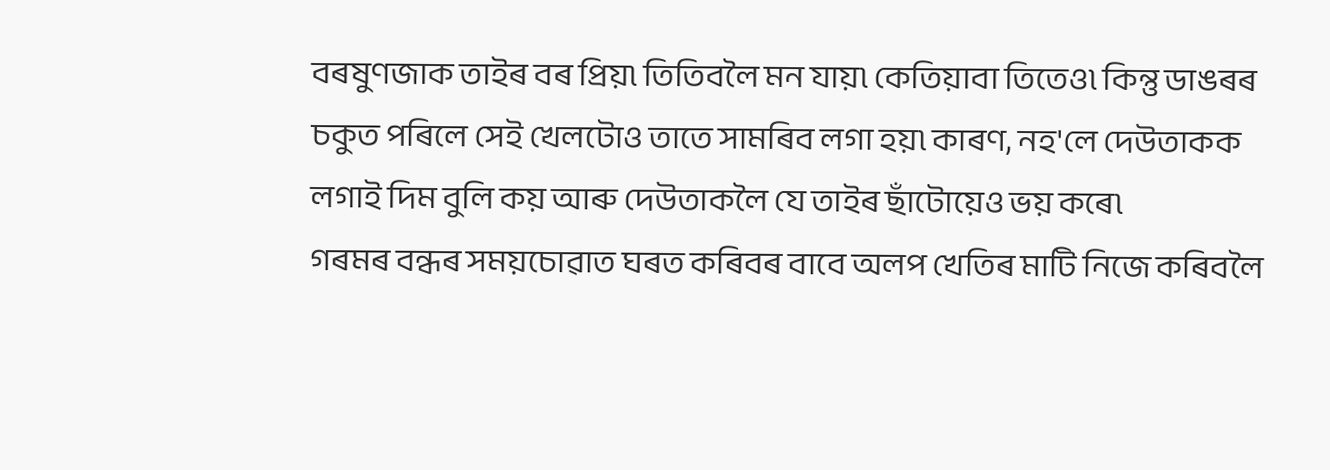বৰষুণজাক তাইৰ বৰ প্ৰিয়৷ তিতিবলৈ মন যায়৷ কেতিয়াবা তিতেও৷ কিন্তু ডাঙৰৰ চকুত পৰিলে সেই খেলটোও তাতে সামৰিব লগা হয়৷ কাৰণ, নহ'লে দেউতাকক লগাই দিম বুলি কয় আৰু দেউতাকলৈ যে তাইৰ ছাঁটোয়েও ভয় কৰে৷
গৰমৰ বন্ধৰ সময়চোৱাত ঘৰত কৰিবৰ বাবে অলপ খেতিৰ মাটি নিজে কৰিবলৈ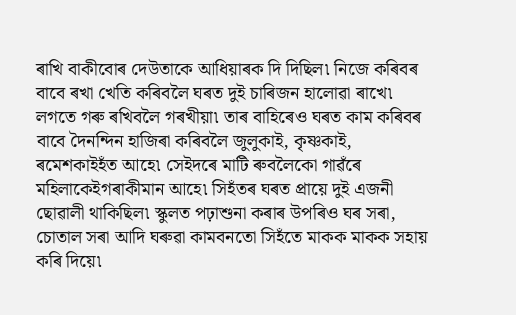ৰাখি বাকীবোৰ দেউতাকে আধিয়াৰক দি দিছিল৷ নিজে কৰিবৰ বাবে ৰখা খেতি কৰিবলৈ ঘৰত দুই চাৰিজন হালোৱা ৰাখে৷ লগতে গৰু ৰখিবলৈ গৰখীয়া৷ তাৰ বাহিৰেও ঘৰত কাম কৰিবৰ বাবে দৈনন্দিন হাজিৰা কৰিবলৈ জুলুকাই, কৃষ্ণকাই, ৰমেশকাইহঁত আহে৷ সেইদৰে মাটি ৰুবলৈকো গাৱঁৰে মহিলাকেইগৰাকীমান আহে৷ সিহঁতৰ ঘৰত প্ৰায়ে দুই এজনী ছোৱালী থাকিছিল৷ স্কুলত পঢ়াশুনা কৰাৰ উপৰিও ঘৰ সৰা, চোতাল সৰা আদি ঘৰুৱা কামবনতো সিহঁতে মাকক মাকক সহায় কৰি দিয়ে৷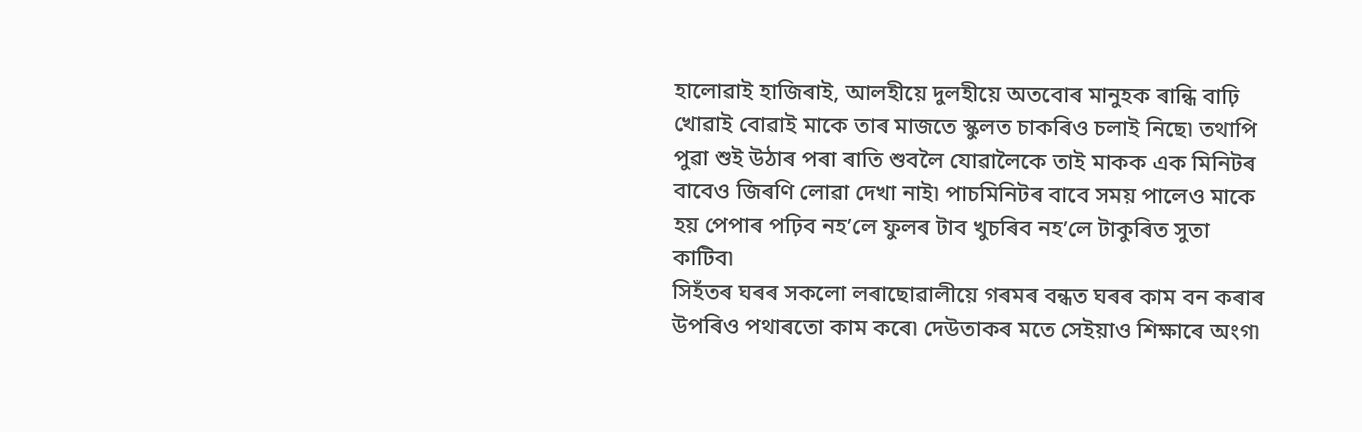হালোৱাই হাজিৰাই, আলহীয়ে দুলহীয়ে অতবোৰ মানুহক ৰান্ধি বাঢ়ি খোৱাই বোৱাই মাকে তাৰ মাজতে স্কুলত চাকৰিও চলাই নিছে৷ তথাপি পুৱা শুই উঠাৰ পৰা ৰাতি শুবলৈ যোৱালৈকে তাই মাকক এক মিনিটৰ বাবেও জিৰণি লোৱা দেখা নাই৷ পাচমিনিটৰ বাবে সময় পালেও মাকে হয় পেপাৰ পঢ়িব নহ’লে ফুলৰ টাব খুচৰিব নহ’লে টাকুৰিত সুতা কাটিব৷
সিহঁতৰ ঘৰৰ সকলো লৰাছোৱালীয়ে গৰমৰ বন্ধত ঘৰৰ কাম বন কৰাৰ উপৰিও পথাৰতো কাম কৰে৷ দেউতাকৰ মতে সেইয়াও শিক্ষাৰে অংগ৷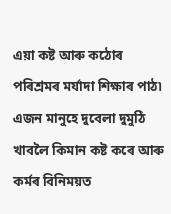এয়া কষ্ট আৰু কঠোৰ পৰিশ্ৰমৰ মৰ্যাদা শিক্ষাৰ পাঠ৷ এজন মানুহে দুবেলা দুমুঠি খাবলৈ কিমান কষ্ট কৰে আৰু কৰ্মৰ বিনিময়ত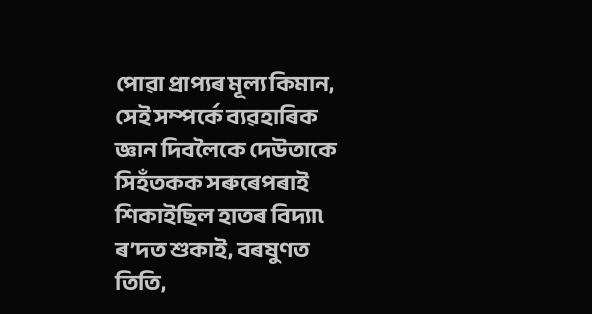পোৱা প্ৰাপ্যৰ মূল্য কিমান, সেই সম্পৰ্কে ব্যৱহাৰিক জ্ঞান দিবলৈকে দেউতাকে সিহঁতকক সৰুৰেপৰাই শিকাইছিল হাতৰ বিদ্যা৷ ৰ’দত শুকাই, বৰষুণত তিতি,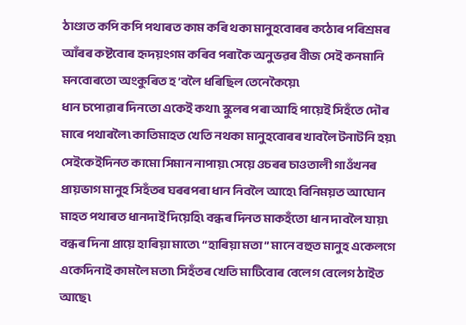ঠাণ্ডাত কপি কপি পথাৰত কাম কৰি থকা মানুহবোৰৰ কঠোৰ পৰিশ্ৰমৰ আঁৰৰ কষ্টবোৰ হৃদয়ংগম কৰিব পৰাকৈ অনুভৱৰ বীজ সেই কনমানি মনবোৰতো অংকুৰিত হ’বলৈ ধৰিছিল তেনেকৈয়ে৷
ধান চপোৱাৰ দিনতো একেই কথা৷ স্কুলৰ পৰা আহি পায়েই সিহঁতে দৌৰ মাৰে পথাৰলৈ৷ কাতিমাহত খেতি নথকা মানুহবোৰৰ খাবলৈ টনাটনি হয়৷ সেইকেইদিনত কামো সিমান নাপায়৷ সেয়ে ওচৰৰ চাওতালী গাওঁখনৰ প্ৰায়ভাগ মানুহ সিহঁতৰ ঘৰৰপৰা ধান নিবলৈ আহে৷ বিনিময়ত আঘোন মাহত পথাৰত ধানদাই দিয়েহি৷ বন্ধৰ দিনত মাকহঁতো ধান দাবলৈ যায়৷ বন্ধৰ দিনা প্ৰায়ে হাৰিয়া মাতে৷ “হাৰিয়া মতা” মানে বহুত মানুহ একেলগে একেদিনাই কামলৈ মতা৷ সিহঁতৰ খেতি মাটিবোৰ বেলেগ বেলেগ ঠাইত আছে৷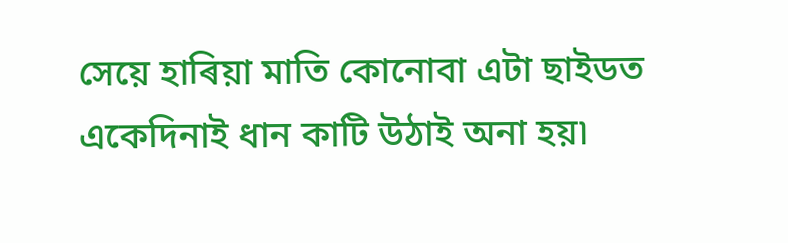সেয়ে হাৰিয়া মাতি কোনোবা এটা ছাইডত একেদিনাই ধান কাটি উঠাই অনা হয়৷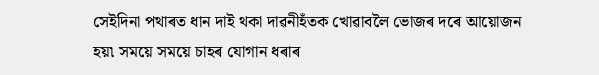সেইদিনা পথাৰত ধান দাই থকা দাৱনীহঁতক খোৱাবলৈ ভোজৰ দৰে আয়োজন হয়৷ সময়ে সময়ে চাহৰ যোগান ধৰাৰ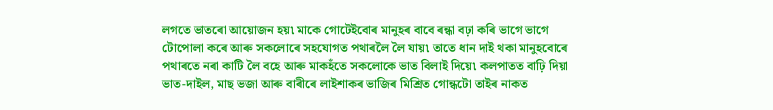লগতে ভাতৰো আয়োজন হয়৷ মাকে গোটেইবোৰ মানুহৰ বাবে ৰন্ধা বঢ়া কৰি ভাগে ভাগে টোপোলা কৰে আৰু সকলোৰে সহযোগত পথাৰলৈ লৈ যায়৷ তাতে ধান দাই থকা মানুহবোৰে পথাৰতে নৰা কাটি লৈ বহে আৰু মাকহঁতে সকলোকে ভাত বিলাই দিয়ে৷ কলপাতত বাঢ়ি দিয়া ভাত-দাইল, মাছ ভজা আৰু বাৰীৰে লাইশাকৰ ভাজিৰ মিশ্ৰিত গোন্ধটো তাইৰ নাকত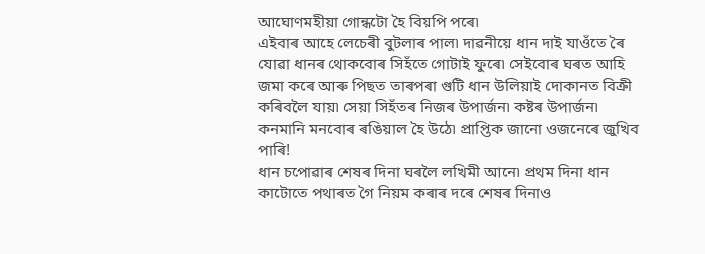আঘোণমহীয়া গোন্ধটো হৈ বিয়পি পৰে৷
এইবাৰ আহে লেচেৰী বুটলাৰ পাল৷ দাৱনীয়ে ধান দাই যাওঁতে ৰৈ যোৱা ধানৰ থোকবোৰ সিহঁতে গোটাই ফুৰে৷ সেইবোৰ ঘৰত আহি জমা কৰে আৰু পিছত তাৰপৰা গুটি ধান উলিয়াই দোকানত বিক্ৰী কৰিবলৈ যায়৷ সেয়া সিহঁতৰ নিজৰ উপাৰ্জন৷ কষ্টৰ উপাৰ্জন৷ কনমানি মনবোৰ ৰঙিয়াল হৈ উঠে৷ প্ৰাপ্তিক জানো ওজনেৰে জুখিব পাৰি!
ধান চপোৱাৰ শেষৰ দিনা ঘৰলৈ লখিমী আনে৷ প্ৰথম দিনা ধান কাটোতে পথাৰত গৈ নিয়ম কৰাৰ দৰে শেষৰ দিনাও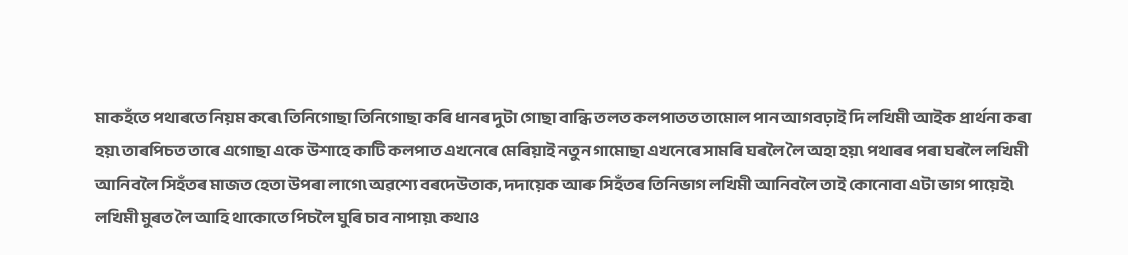মাকহঁতে পথাৰতে নিয়ম কৰে৷ তিনিগোছা তিনিগোছা কৰি ধানৰ দুটা গোছা বান্ধি তলত কলপাতত তামোল পান আগবঢ়াই দি লখিমী আইক প্ৰাৰ্থনা কৰা হয়৷ তাৰপিচত তাৰে এগোছা একে উশাহে কাটি কলপাত এখনেৰে মেৰিয়াই নতুন গামোছা এখনেৰে সামৰি ঘৰলৈ লৈ অহা হয়৷ পথাৰৰ পৰা ঘৰলৈ লখিমী আনিবলৈ সিহঁতৰ মাজত হেতা উপৰা লাগে৷ অৱশ্যে বৰদেউতাক, দদায়েক আৰু সিহঁতৰ তিনিভাগ লখিমী আনিবলৈ তাই কোনোবা এটা ভাগ পায়েই৷ লখিমী মুৰত লৈ আহি থাকোতে পিচলৈ ঘুৰি চাব নাপায়৷ কথাও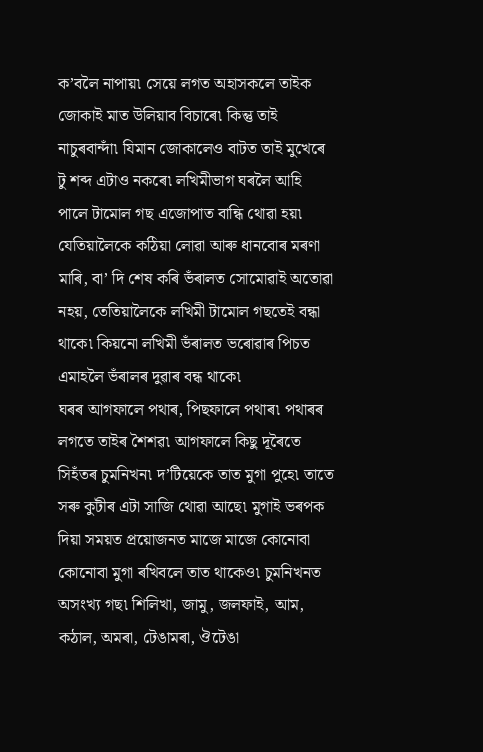ক’বলৈ নাপায়৷ সেয়ে লগত অহাসকলে তাইক জোকাই মাত উলিয়াব বিচাৰে৷ কিন্তু তাই নাচুৰবান্দাঁ৷ যিমান জোকালেও বাটত তাই মুখেৰে টু শব্দ এটাও নকৰে৷ লখিমীভাগ ঘৰলৈ আহি পালে টামোল গছ এজোপাত বান্ধি থোৱা হয়৷ যেতিয়ালৈকে কঠিয়া লোৱা আৰু ধানবোৰ মৰণা মাৰি, বা’ দি শেষ কৰি ভঁৰালত সোমোৱাই অতোৱা নহয়, তেতিয়ালৈকে লখিমী টামোল গছতেই বন্ধা থাকে৷ কিয়নো লখিমী ভঁৰালত ভৰোৱাৰ পিচত এমাহলৈ ভঁৰালৰ দুৱাৰ বন্ধ থাকে৷
ঘৰৰ আগফালে পথাৰ, পিছফালে পথাৰ৷ পথাৰৰ লগতে তাইৰ শৈশৱ৷ আগফালে কিছু দূৰৈতে সিহঁতৰ চুমনিখন৷ দ’টিয়েকে তাত মুগা পুহে৷ তাতে সৰু কুটীৰ এটা সাজি থোৱা আছে৷ মুগাই ভৰপক দিয়া সময়ত প্ৰয়োজনত মাজে মাজে কোনোবা কোনোবা মুগা ৰখিবলে তাত থাকেও৷ চুমনিখনত অসংখ্য গছ৷ শিলিখা, জামু, জলফাই, আম, কঠাল, অমৰা, টেঙামৰা, ঔটেঙা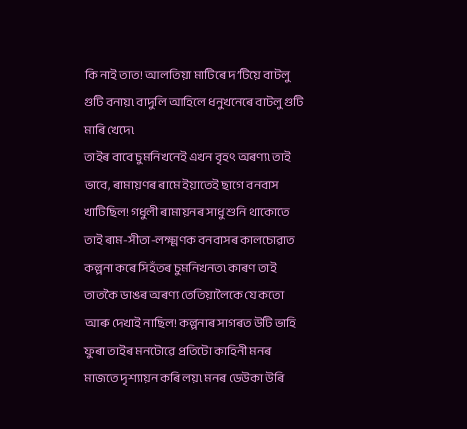কি নাই তাত! আলতিয়া মাটিৰে দ’টিয়ে বাটলু গুটি বনায়৷ বাদুলি আহিলে ধনুখনেৰে বাটলু গুটি মাৰি খেদে৷
তাইৰ বাবে চুমনিখনেই এখন বৃহৎ অৰণ্য৷ তাই ভাবে, ৰামায়ণৰ ৰামে ইয়াতেই ছাগে বনবাস খাটিছিল! গধুলী ৰামায়নৰ সাধু শুনি থাকোতে তাই ৰাম-সীতা-লক্ষ্মণক বনবাসৰ কালচোৱাত কল্পনা কৰে সিহঁতৰ চুমনিখনত৷ কাৰণ তাই তাতকৈ ডাঙৰ অৰণ্য তেতিয়ালৈকে যে কতো আৰু দেখাই নাছিল! কল্পনাৰ সাগৰত উটি ভাহি ফুৰা তাইৰ মনটোৱে প্ৰতিটো কাহিনী মনৰ মাজতে দৃশ্যায়ন কৰি লয়৷ মনৰ ডেউকা উৰি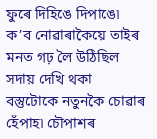ফুৰে দিহিঙে দিপাঙে৷ ক’ব নোৱাৰাকৈয়ে তাইৰ মনত গঢ় লৈ উঠিছিল সদায় দেখি থকা বস্তুটোকে নতুনকৈ চোৱাৰ হেঁপাহ৷ চৌপাশৰ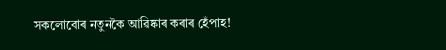সকলোবোৰ নতুনকৈ আৱিষ্কাৰ কৰাৰ হেঁপাহ!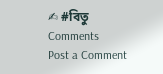✍ #বিতু
Comments
Post a Comment